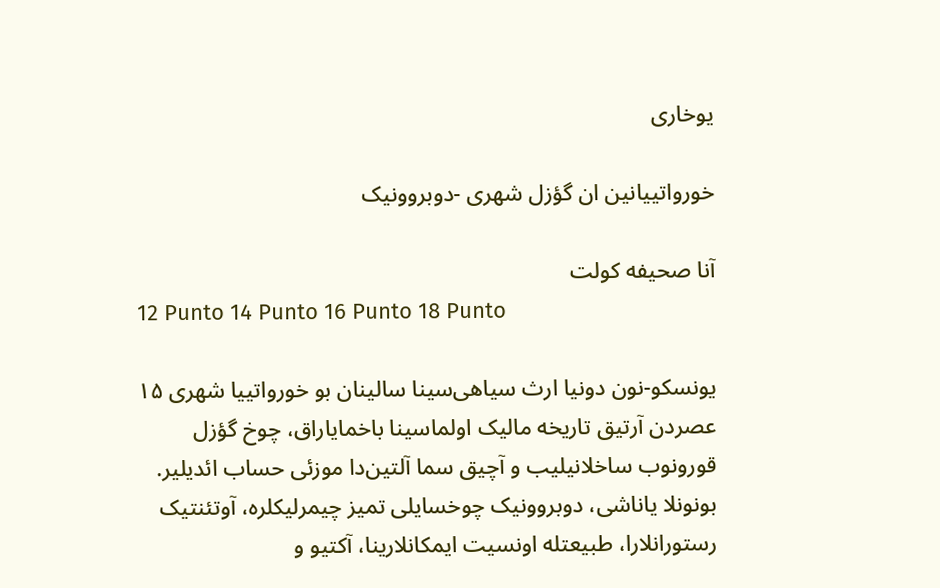یوخاری

خورواتییانین ان گؤزل شهری -دوبروونیک

آنا صحیفه کولت
12 Punto 14 Punto 16 Punto 18 Punto

یونسکو-نون دونیا ارث سیاهی‌سینا سالینان بو خورواتییا شهری ۱۵ عصردن آرتیق تاریخه مالیک اولماسینا باخمایاراق، چوخ گؤزل قورونوب ساخلانیلیب و آچیق سما آلتین‌دا موزئی حساب ائدیلیر. بونونلا یاناشی، دوبروونیک چوخسایلی تمیز چیمرلیکلره، آوتئنتیک رستورانلارا، طبیعتله اونسیت ایمکانلارینا، آکتیو و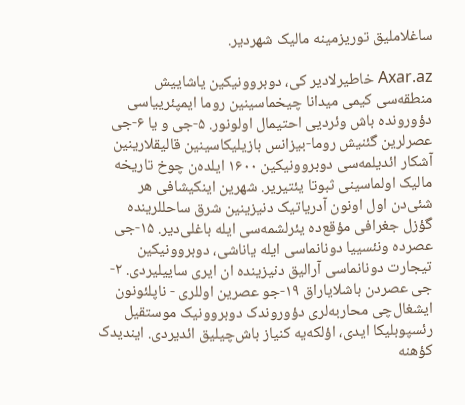ساغلاملیق توریزمینه مالیک شهردیر.

Axar.az خاطیرلادیر کی، دوبروونیکین یاشاییش منطقه‌سی کیمی میدانا چیخماسینین روما ایمپئرییاسی دؤورونده باش وئردیی احتیمال اولونور. ۵-جی و یا ۶-جی عصرلرین گئنیش روما-بیزانس بازیلیکاسینین قالیقلارینین آشکار ائدیلمه‌سی دوبروونیکین ۱۶۰۰ ایلده‌ن چوخ تاریخه مالیک اولماسینی ثبوتا یئتیریر. شهرین اینکیشافی هر شئی‌دن اول اونون آدریاتیک دنیزینین شرق ساحللرینده گؤزل جغرافی مؤقع‌ده یئرلشمه‌سی ایله باغلی‌دیر. ۱۵-جی عصرده ونئسییا دونانماسی ایله یاناشی، دوبروونیکین تیجارت دونانماسی آرالیق دنیزینده ان ایری ساییلیردی. ۲-جی عصردن باشلایاراق ۱۹-جو عصرین اوللری - ناپلئونون ایشغال‌چی محاربه‌لری دؤوروندک دوبروونیک موستقیل رئسپوبلیکا ایدی، اؤلکه‌یه کنیاز باش‌چیلیق ائدیردی. ایندیدک کؤهنه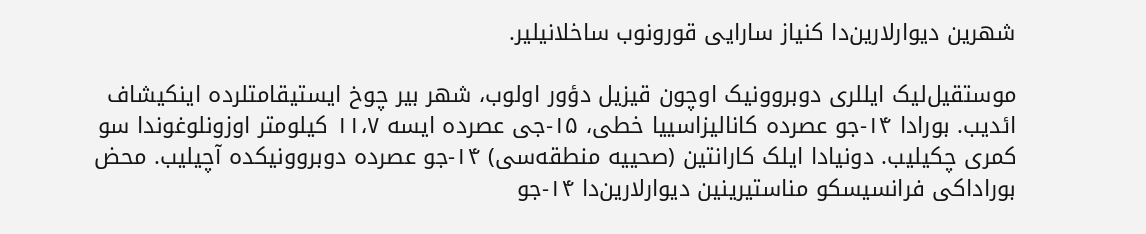شهرین دیوارلارین‌دا کنیاز سارایی قورونوب ساخلانیلیر.

موستقیل‌لیک ایللری دوبروونیک اوچون قیزیل دؤور اولوب، شهر بیر چوخ ایستیقامتلرده اینکیشاف ائدیب. بورادا ۱۴-جو عصرده کانالیزاسییا خطی، ۱۵-جی عصرده ایسه ۱۱،۷ کیلومتر اوزونلوغوندا سو کمری چکیلیب. دونیادا ایلک کارانتین (صحییه منطقه‌سی) ۱۴-جو عصرده دوبروونیکده آچیلیب. محض بوراداکی فرانسیسکو مناستیرینین دیوارلارین‌دا ۱۴-جو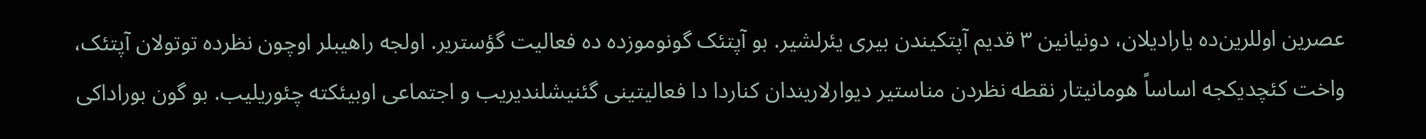عصرین اوللرین‌ده یارادیلان، دونیانین ۳ قدیم آپتکیندن بیری یئرلشیر. بو آپتئک گونوموزده ده فعالیت گؤستریر. اولجه راهیبلر اوچون نظرده توتولان آپتئک، واخت کئچدیکجه اساساً هومانیتار نقطه نظردن مناستیر دیوارلاریندان کناردا دا فعالیتینی گئنیشلندیریب و اجتماعی اوبیئکته چئوریلیب. بو گون بوراداکی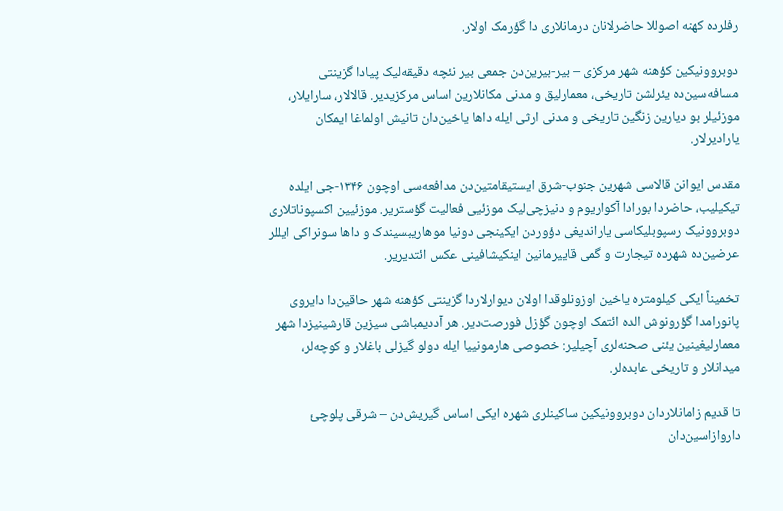رفلرده کهنه اصوللا حاضرلانان درمانلاری دا گؤرمک اولار.

دوبروونیکین کؤهنه شهر مرکزی – بیر-بیرین‌دن جمعی بیر نئچه دقیقه‌لیک پیادا گزینتی مسافه‌سین‌ده یئرلشن تاریخی، معمارلیق و مدنی مکانلارین اساس مرکزیدیر. قالالار، سارایلار، موزئیلر بو دیارین زنگین تاریخی و مدنی ارثی ایله داها یاخین‌دان تانیش اولماغا ایمکان یارادیرلار.

مقدس ایوانن قالاسی شهرین جنوب-شرق ایستیقامتین‌دن مدافعه‌سی اوچون ۱۳۴۶-جی ایلده تیکیلیب، حاضردا بورادا آکواریوم و دنیزچی‌لیک موزئیی فعالیت گؤستریر. موزئیین اکسپوناتلاری دوبروونیک رسپوبلیکاسی یاراندیغی دؤوردن ایکینجی دونیا موهاریبسیندک و داها سونراکی ایللر عرضین‌ده شهرده تیجارت و گمی قاییرمانین اینکیشافینی عکس ائتدیریر.

تخمیناً ایکی کیلومتره یاخین اوزونلوقدا اولان دیوارلاردا گزینتی کؤهنه شهر حاقین‌دا دایروی پانورامدا گؤرونوش الده ائتمک اوچون گؤزل فورصت‌دیر. هر آددیمباشی سیزین قارشینیزدا شهر معمارلیغینین یئنی صحنه‌لری آچیلیر: خصوصی هارمونییا ایله دولو گیزلی باغلار و کوچه‌لر، میدانلار و تاریخی عابده‌لر.

تا قدیم زامانلاردان دوبروونیکین ساکینلری شهره ایکی اساس گیریش‌دن – شرقی پلوچئ داروازاسین‌دان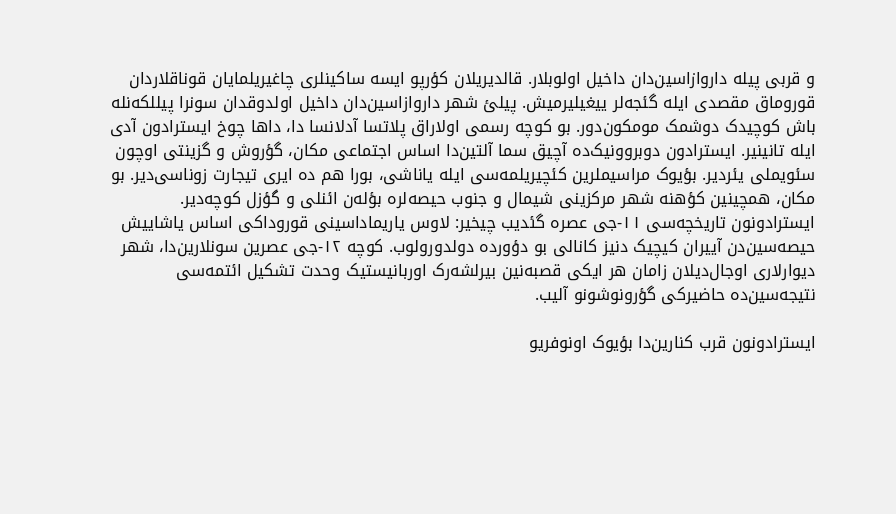و قربی پیله داروازاسین‌دان داخیل اولوبلار. قالدیریلان کؤرپو ایسه ساکینلری چاغیریلمایان قوناقلاردان قوروماق مقصدی ایله گئجه‌لر ییغیلیرمیش. پیلئ شهر داروازاسین‌دان داخیل اولدوقدان سونرا پیللکه‌نله باش کوچیدک دوشمک مومکون‌دور. بو کوچه رسمی اولاراق پلاتسا آدلانسا دا، داها چوخ ایسترادون آدی ایله تانینیر. ایسترادون دوبروونیک‌ده آچیق سما آلتین‌دا اساس اجتماعی مکان، گؤروش و گزینتی اوچون سئویملی یئردیر. بؤیوک مراسیملرین کئچیریلمه‌سی ایله یاناشی، بورا هم ده ایری تیجارت زوناسی‌دیر. بو مکان، همچینین کؤهنه شهر مرکزینی شیمال و جنوب حیصه‌لره بؤله‌ن ائنلی و گؤزل کوچه‌دیر. ایسترادونون تاریخچه‌سی ۱۱-جی عصره گئدیب چیخیر: لاوس یاریماداسینی قوروداکی اساس یاشاییش حیصه‌سین‌دن آییران کیچیک دنیز کانالی بو دؤورده دولدورولوب. کوچه ۱۲-جی عصرین سونلارین‌دا، شهر دیوارلاری اوجال‌دیلان زامان هر ایکی قصبه‌نین بیرلشه‌رک اوربانیستیک وحدت تشکیل ائتمه‌سی نتیجه‌سین‌ده حاضیرکی گؤرونوشونو آلیب.

ایسترادونون قرب کنارین‌دا بؤیوک اونوفریو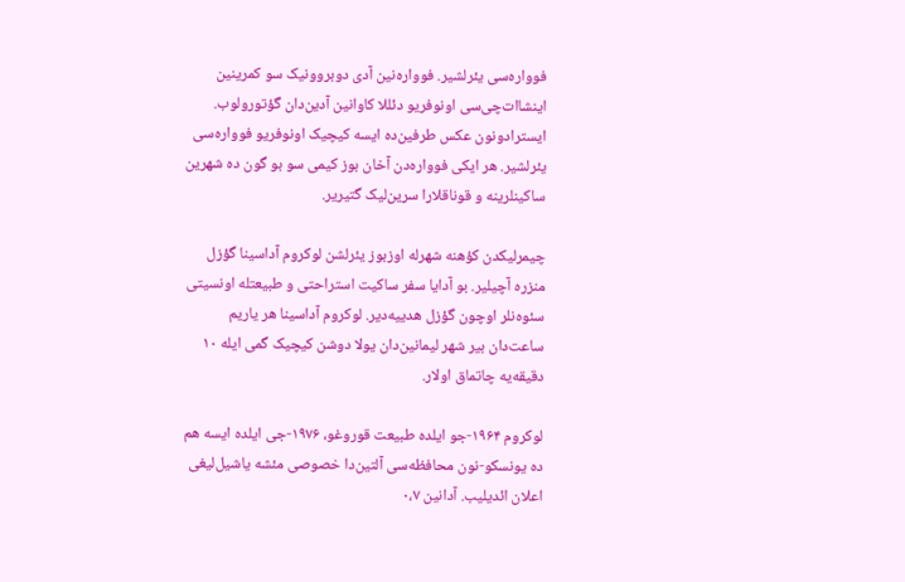فوواره‌سی یئرلشیر. فوواره‌نین آدی دوبروونیک سو کمرینین اینشاات‌چی‌سی اونوفریو دئللا کاوانین آدین‌دان گؤتورولوب. ایسترادونون عکس طرفین‌ده ایسه کیچیک اونوفریو فوواره‌سی یئرلشیر. هر ایکی فوواره‌دن آخان بوز کیمی سو بو گون ده شهرین ساکینلرینه و قوناقلارا سرین‌لیک گتیریر.

چیمرلیکدن کؤهنه شهرله اوزبوز یئرلشن لوکروم آداسینا گؤزل منزره آچیلیر. بو آدایا سفر ساکیت استراحتی و طبیعتله اونسیتی سئوه‌نلر اوچون گؤزل هدییه‌دیر. لوکروم آداسینا هر یاریم ساعت‌دان بیر شهر لیمانین‌دان یولا دوشن کیچیک گمی ایله ۱۰ دقیقه‌یه چاتماق اولار.

لوکروم ۱۹۶۴-جو ایلده طبیعت قوروغو، ۱۹۷۶-جی ایلده ایسه هم ده یونسکو-نون محافظه‌سی آلتین‌دا خصوصی مئشه یاشیل‌لیغی اعلان ائدیلیب. آدانین ۰،۷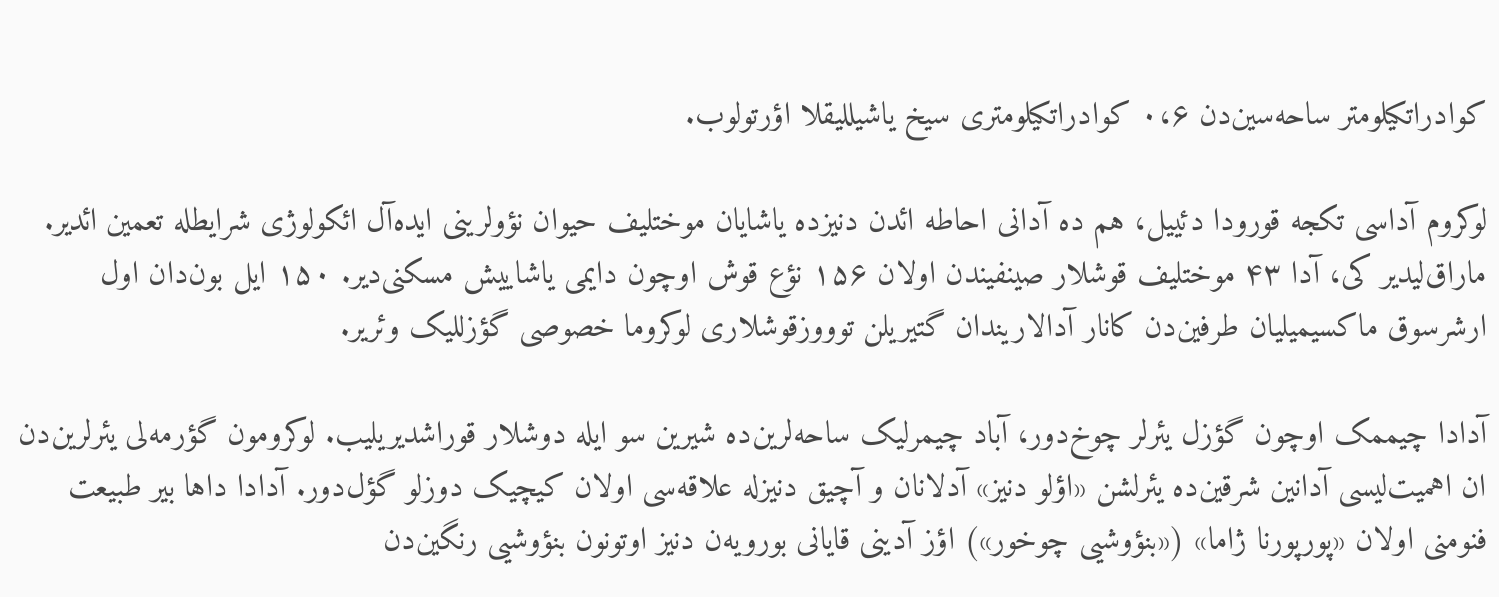کوادراتکیلومتر ساحه‌سین‌دن ۰،۶ کوادراتکیلومتری سیخ یاشیللیقلا اؤرتولوب.

لوکروم آداسی تکجه قورودا دئییل، هم ده آدانی احاطه ائد‌ن دنیزده یاشایان موختلیف حیوان نؤولرینی ایده‌آل ائکولوژی شرایطله تعمین ائدیر. ماراق‌لیدیر کی، آدا ۴۳ موختلیف قوشلار صینفیندن اولان ۱۵۶ نؤع قوش اوچون دایمی یاشاییش مسکنی‌دیر. ۱۵۰ ایل بون‌دان اول ارشرسوق ماکسیمیلیان طرفین‌دن کانار آدالاریندان گتیریلن توووزقوشلاری لوکروما خصوصی گؤزللیک وئریر.

آدادا چیممک اوچون گؤزل یئرلر چوخ‌دور، آباد چیمرلیک ساحه‌لرین‌ده شیرین سو ایله دوشلار قوراشدیریلیب. لوکرومون گؤرمه‌لی یئرلرین‌دن ان اهمیت‌لیسی آدانین شرقین‌ده یئرلشن «اؤلو دنیز» آدلانان و آچیق دنیزله علاقه‌سی اولان کیچیک دوزلو گؤل‌دور. آدادا داها بیر طبیعت فنومنی اولان «پورپورنا ژاما» («بنؤوشیی چوخور») اؤز آدینی قایانی بورویه‌ن دنیز اوتونون بنؤوشیی رنگین‌دن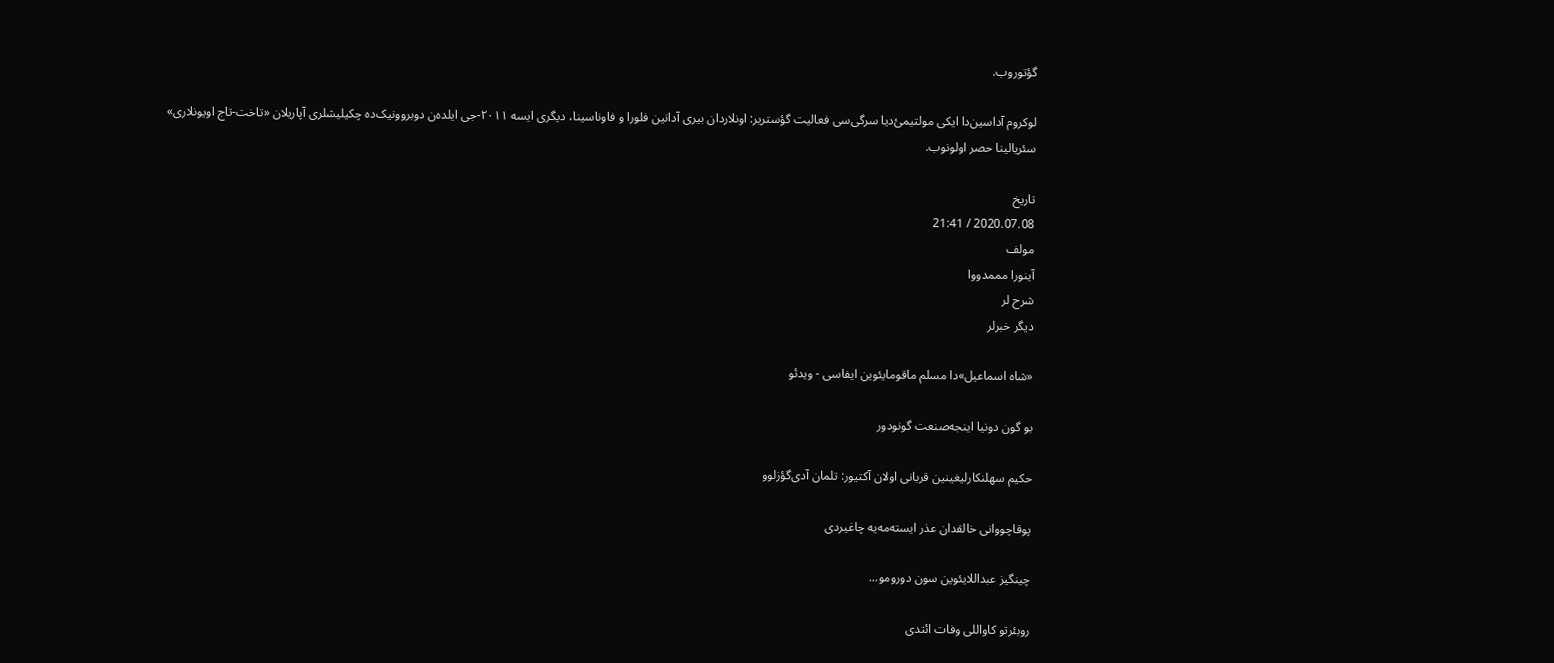گؤتوروب.

لوکروم آداسین‌دا ایکی مولتیمئ‌دیا سرگی‌سی فعالیت گؤستریر: اونلاردان بیری آدانین فلورا و فاوناسینا، دیگری ایسه ۲۰۱۱-جی ایلده‌ن دوبروونیک‌ده چکیلیشلری آپاریلان «تاخت-تاج اویونلاری» سئریالینا حصر اولونوب.

تاریخ
2020.07.08 / 21:41
مولف
آینورا مممدووا
شرح لر
دیگر خبرلر

«شاه اسماعیل»دا مسلم ماقومایئوین ایفاسی - ویدئو

بو گون دونیا اینجه‌صنعت گونودور

حکیم سهلنکارلیغینین قربانی اولان آکتیور: تلمان آدی‌گؤزلوو

پوقاچووانی خالقدان عذر ایسته‌مه‌یه چاغیردی

چینگیز عبداللایئوین سون دورومو...

روبئرتو کاواللی وفات ائتدی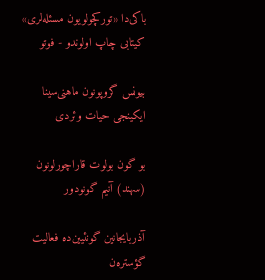باکی‌دا «تورکچولویون مسئله‌لری» کیتابی چاپ اولوندو - فوتو

بیونس گروپونون ماهنی‌سینا ایکینجی حیات وئردی

بو گون بولوت قاراچورلونون (سهند) آنیم گونودور

آذربایجانین گونئیین‌ده فعالیت گؤستره‌ن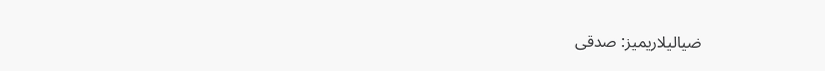ضیالیلاریمیز: صدقی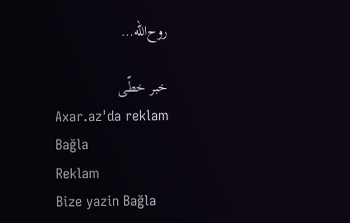روح‌الله…

خبر خطّی
Axar.az'da reklam Bağla
Reklam
Bize yazin Bağla